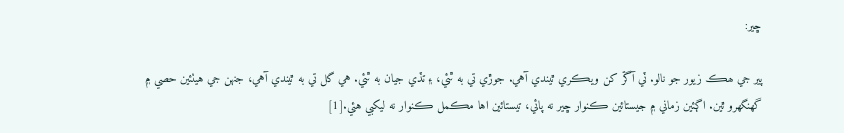ڇير:

پير جي ھڪ زيور جو نالو. ٽي آڱر کن ويڪري ٿيندي آهي. جوڙي تي به ٿئي، ۽ تڏي جيان به ٿئي. هي گل تي به ٿيندي آهي، جنهن جي هيٺئين حصي ۾ گهنگهرو ٿين. اڳئين زماني ۾ جيستائين ڪنوار ڇير نه پائي، تيستائين اها مڪمل ڪنوار نه ليکبي هئي.[1]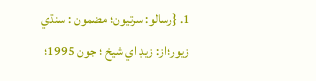1. {رسالو: سرتيون؛ مضمون : سنڌي زيور؛از: زيڊ اي شيخ ؛ جون 1995؛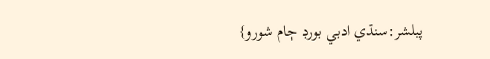پبلشر:سنڌي ادبي بورڊ ڄام شورو}